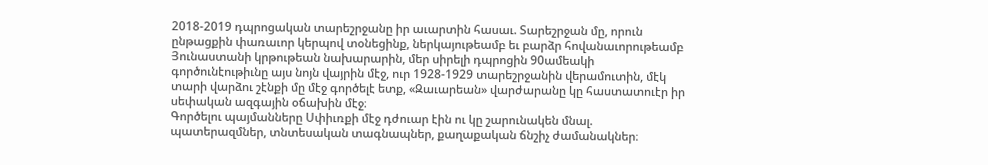2018-2019 դպրոցական տարեշրջանը իր աւարտին հասաւ. Տարեշրջան մը, որուն ընթացքին փառաւոր կերպով տօնեցինք, ներկայութեամբ եւ բարձր հովանաւորութեամբ Յունաստանի կրթութեան նախարարին, մեր սիրելի դպրոցին 90ամեակի գործունէութիւնը այս նոյն վայրին մէջ, ուր 1928-1929 տարեշրջանին վերամուտին, մէկ տարի վարձու շէնքի մը մէջ գործելէ ետք, «Զաւարեան» վարժարանը կը հաստատուէր իր սեփական ազգային օճախին մէջ։
Գործելու պայմանները Սփիւռքի մէջ դժուար էին ու կը շարունակեն մնալ. պատերազմներ, տնտեսական տագնապներ, քաղաքական ճնշիչ ժամանակներ։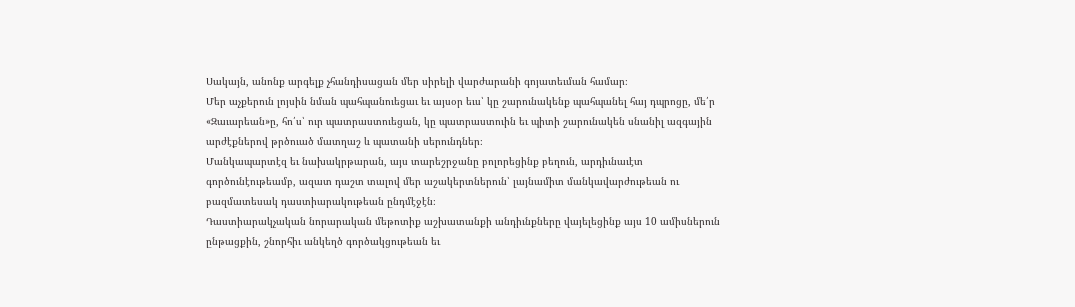Սակայն, անոնք արգելք չհանդիսացան մեր սիրելի վարժարանի գոյատեւման համար։
Մեր աչքերուն լոյսին նման պահպանուեցաւ եւ այսօր եւս՝ կը շարունակենք պահպանել հայ դպրոցը, մե՛ր «Զաւարեան»ը, հո՛ս՝ ուր պատրաստուեցան, կը պատրաստուին եւ պիտի շարունակեն սնանիլ ազգային արժէքներով թրծուած մատղաշ և պատանի սերունդներ։
Մանկապարտէզ եւ նախակրթարան, այս տարեշրջանը բոլորեցինք բեղուն, արդիւնաւէտ գործունէութեամբ, ազատ դաշտ տալով մեր աշակերտներուն՝ լայնամիտ մանկավարժութեան ու բազմատեսակ դաստիարակութեան ընդմէջէն։
Դաստիարակչական նորարական մեթոտիք աշխատանքի անդիւնքները վայելեցինք այս 10 ամիսներուն ընթացքին, շնորհիւ անկեղծ գործակցութեան եւ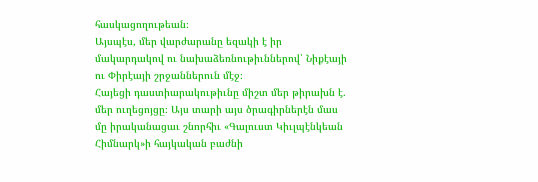հասկացողութեան։
Այսպէս, մեր վարժարանը եզակի է իր մակարդակով ու նախաձեռնութիւններով՝ Նիքէայի ու Փիրէայի շրջաններուն մէջ։
Հայեցի դաստիարակութիւնը միշտ մեր թիրախն է. մեր ուղեցոյցը։ Այս տարի այս ծրագիրներէն մաս մը իրականացաւ շնորհիւ «Գալուստ Կիւլպէնկեան Հիմնարկ»ի հայկական բաժնի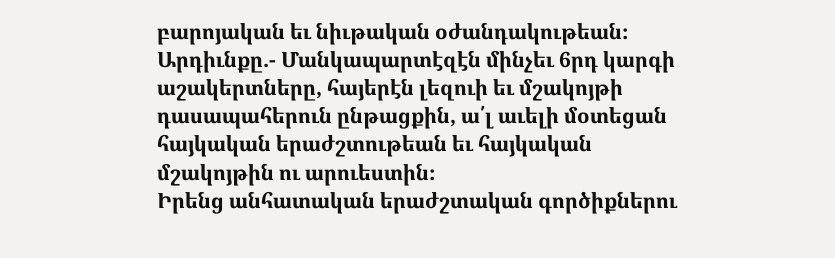բարոյական եւ նիւթական օժանդակութեան։
Արդիւնքը.- Մանկապարտէզէն մինչեւ 6րդ կարգի աշակերտները, հայերէն լեզուի եւ մշակոյթի դասապահերուն ընթացքին, ա՛լ աւելի մօտեցան հայկական երաժշտութեան եւ հայկական մշակոյթին ու արուեստին։
Իրենց անհատական երաժշտական գործիքներու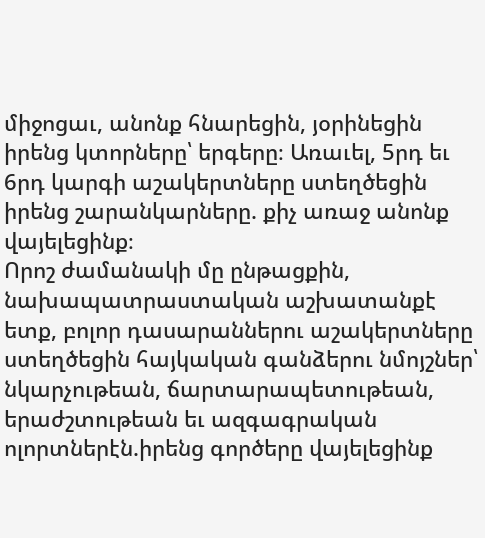միջոցաւ, անոնք հնարեցին, յօրինեցին իրենց կտորները՝ երգերը։ Առաւել, 5րդ եւ 6րդ կարգի աշակերտները ստեղծեցին իրենց շարանկարները. քիչ առաջ անոնք վայելեցինք։
Որոշ ժամանակի մը ընթացքին, նախապատրաստական աշխատանքէ ետք, բոլոր դասարաններու աշակերտները ստեղծեցին հայկական գանձերու նմոյշներ՝ նկարչութեան, ճարտարապետութեան, երաժշտութեան եւ ազգագրական ոլորտներէն.իրենց գործերը վայելեցինք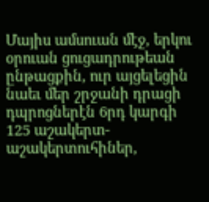Մայիս ամսուան մէջ, երկու օրուան ցուցադրութեան ընթացքին, ուր այցելեցին նաեւ մեր շրջանի դրացի դպրոցներէն 6րդ կարգի 125 աշակերտ-աշակերտուհիներ,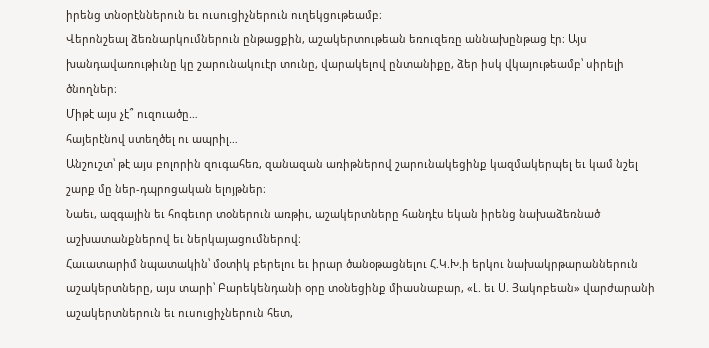իրենց տնօրէններուն եւ ուսուցիչներուն ուղեկցութեամբ։
Վերոնշեալ ձեռնարկումներուն ընթացքին, աշակերտութեան եռուզեռը աննախընթաց էր։ Այս խանդավառութիւնը կը շարունակուէր տունը, վարակելով ընտանիքը, ձեր իսկ վկայութեամբ՝ սիրելի ծնողներ։
Միթէ այս չէ՞ ուզուածը…
հայերէնով ստեղծել ու ապրիլ…
Անշուշտ՝ թէ այս բոլորին զուգահեռ, զանազան առիթներով շարունակեցինք կազմակերպել եւ կամ նշել շարք մը ներ-դպրոցական ելոյթներ։
Նաեւ, ազգային եւ հոգեւոր տօներուն առթիւ, աշակերտները հանդէս եկան իրենց նախաձեռնած աշխատանքներով եւ ներկայացումներով։
Հաւատարիմ նպատակին՝ մօտիկ բերելու եւ իրար ծանօթացնելու Հ.Կ.Խ.ի երկու նախակրթարաններուն աշակերտները, այս տարի՝ Բարեկենդանի օրը տօնեցինք միասնաբար, «Լ. եւ Ս. Յակոբեան» վարժարանի աշակերտներուն եւ ուսուցիչներուն հետ,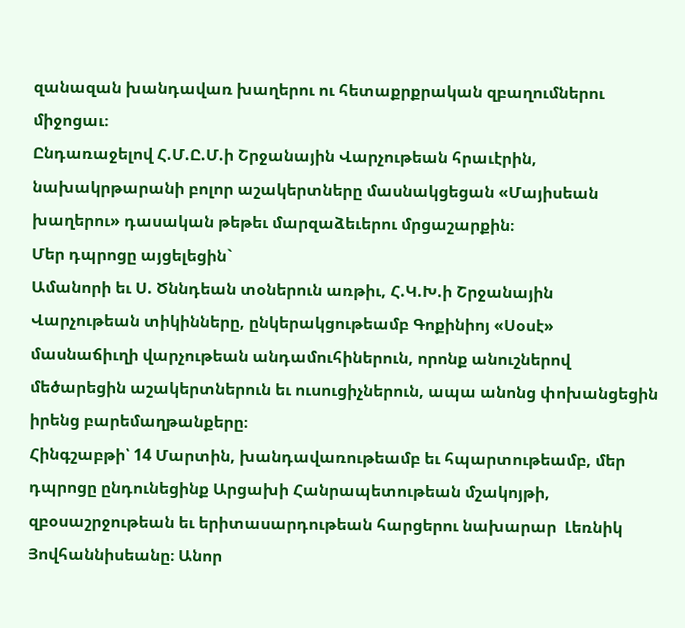զանազան խանդավառ խաղերու ու հետաքրքրական զբաղումներու միջոցաւ։
Ընդառաջելով Հ.Մ.Ը.Մ.ի Շրջանային Վարչութեան հրաւէրին, նախակրթարանի բոլոր աշակերտները մասնակցեցան «Մայիսեան խաղերու» դասական թեթեւ մարզաձեւերու մրցաշարքին։
Մեր դպրոցը այցելեցին`
Ամանորի եւ Ս. Ծննդեան տօներուն առթիւ, Հ.Կ.Խ.ի Շրջանային Վարչութեան տիկինները, ընկերակցութեամբ Գոքինիոյ «Սօսէ» մասնաճիւղի վարչութեան անդամուհիներուն, որոնք անուշներով մեծարեցին աշակերտներուն եւ ուսուցիչներուն, ապա անոնց փոխանցեցին իրենց բարեմաղթանքերը։
Հինգշաբթի՝ 14 Մարտին, խանդավառութեամբ եւ հպարտութեամբ, մեր դպրոցը ընդունեցինք Արցախի Հանրապետութեան մշակոյթի, զբօսաշրջութեան եւ երիտասարդութեան հարցերու նախարար  Լեռնիկ Յովհաննիսեանը։ Անոր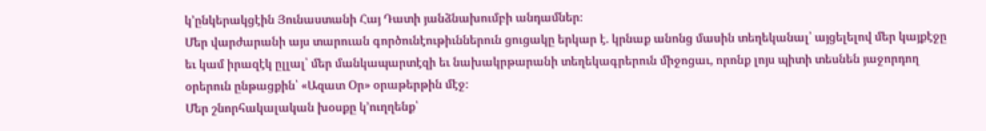կ՚ընկերակցէին Յունաստանի Հայ Դատի յանձնախումբի անդամներ։
Մեր վարժարանի այս տարուան գործունէութիւններուն ցուցակը երկար է. կրնաք անոնց մասին տեղեկանալ՝ այցելելով մեր կայքէջը եւ կամ իրազէկ ըլլալ՝ մեր մանկապարտէզի եւ նախակրթարանի տեղեկագրերուն միջոցաւ, որոնք լոյս պիտի տեսնեն յաջորդող օրերուն ընթացքին՝ «Ազատ Օր» օրաթերթին մէջ։
Մեր շնորհակալական խօսքը կ՚ուղղենք՝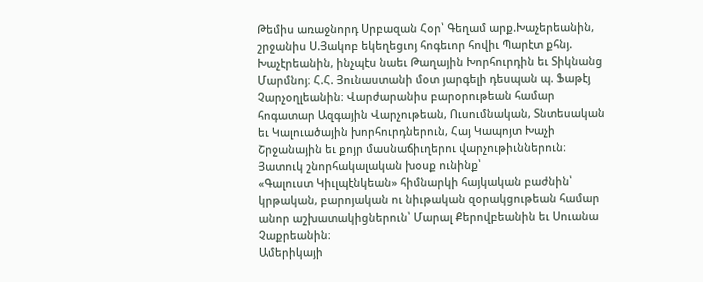Թեմիս առաջնորդ Սրբազան Հօր՝ Գեղամ արք.Խաչերեանին, շրջանիս Ս.Յակոբ եկեղեցւոյ հոգեւոր հովիւ Պարէտ քհնյ. Խաչէրեանին, ինչպէս նաեւ Թաղային Խորհուրդին եւ Տիկնանց Մարմնոյ։ Հ.Հ. Յունաստանի մօտ յարգելի դեսպան պ. Ֆաթէյ Չարչօղլեանին։ Վարժարանիս բարօրութեան համար հոգատար Ազգային Վարչութեան, Ուսումնական, Տնտեսական եւ Կալուածային խորհուրդներուն, Հայ Կապոյտ Խաչի Շրջանային եւ քոյր մասնաճիւղերու վարչութիւններուն։
Յատուկ շնորհակալական խօսք ունինք՝
«Գալուստ Կիւլպէնկեան» հիմնարկի հայկական բաժնին՝ կրթական, բարոյական ու նիւթական զօրակցութեան համար անոր աշխատակիցներուն՝ Մարալ Քերովբեանին եւ Սուանա Չաքրեանին։
Ամերիկայի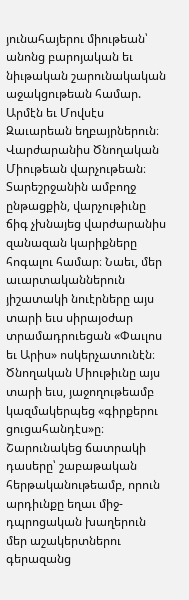յունահայերու միութեան՝ անոնց բարոյական եւ նիւթական շարունակական աջակցութեան համար. Արմէն եւ Մովսէս Զաւարեան եղբայրներուն։
Վարժարանիս Ծնողական Միութեան վարչութեան։ Տարեշրջանին ամբողջ ընթացքին, վարչութիւնը ճիգ չխնայեց վարժարանիս զանազան կարիքները հոգալու համար։ Նաեւ, մեր աւարտականներուն յիշատակի նուէրները այս տարի եւս սիրայօժար տրամադրուեցան «Փաւլոս եւ Արիս» ոսկերչատունէն։
Ծնողական Միութիւնը այս տարի եւս, յաջողութեամբ կազմակերպեց «գիրքերու ցուցահանդէս»ը։ Շարունակեց ճատրակի դասերը՝ շաբաթական հերթականութեամբ, որուն արդիւնքը եղաւ միջ-դպրոցական խաղերուն մեր աշակերտներու գերազանց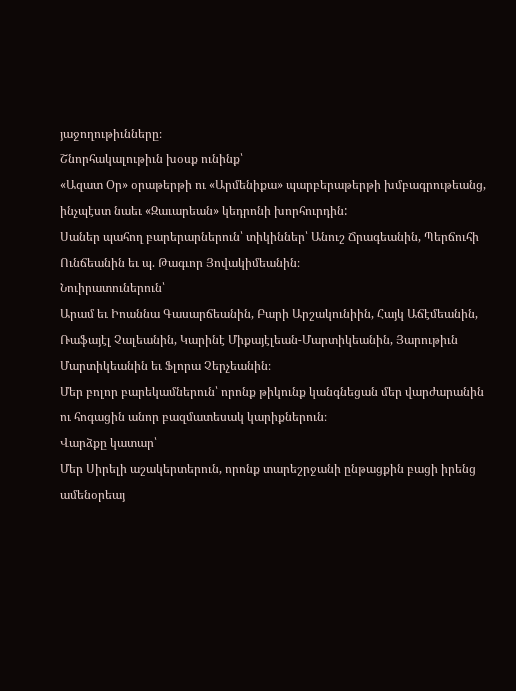յաջողութիւնները։
Շնորհակալութիւն խօսք ունինք՝
«Ազատ Օր» օրաթերթի ու «Արմենիքա» պարբերաթերթի խմբագրութեանց, ինչպէստ նաեւ «Զաւարեան» կեդրոնի խորհուրդին:
Սաներ պահող բարերարներուն՝ տիկիններ՝ Անուշ Ճրագեանին, Պերճուհի Ունճեանին եւ պ. Թագւոր Յովակիմեանին։
Նուիրատուներուն՝
Արամ եւ Իոաննա Գասարճեանին, Բարի Արշակունիին, Հայկ Աճէմեանին, Ռաֆայէլ Չալեանին, Կարինէ Միքայէլեան-Մարտիկեանին, Յարութիւն Մարտիկեանին եւ Ֆլորա Չերչեանին։
Մեր բոլոր բարեկամներուն՝ որոնք թիկունք կանգնեցան մեր վարժարանին ու հոգացին անոր բազմատեսակ կարիքներուն։
Վարձքը կատար՝
Մեր Սիրելի աշակերտերուն, որոնք տարեշրջանի ընթացքին բացի իրենց ամենօրեայ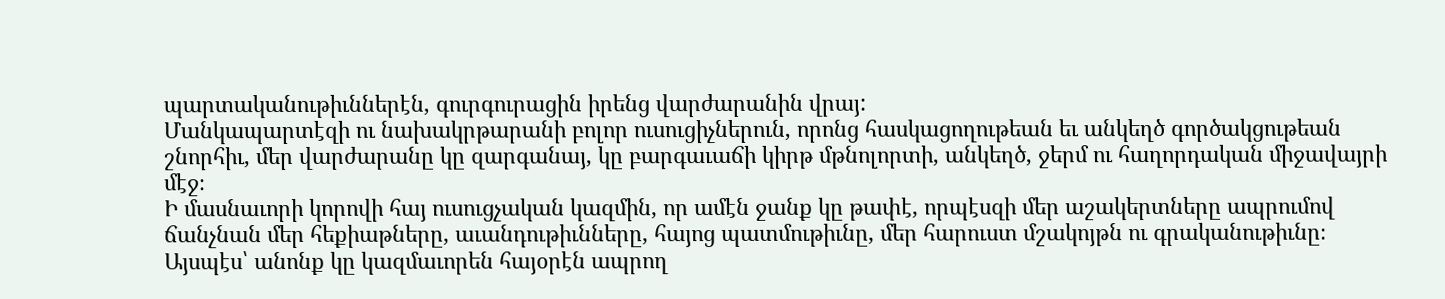պարտականութիւններէն, գուրգուրացին իրենց վարժարանին վրայ:
Մանկապարտէզի ու նախակրթարանի բոլոր ուսուցիչներուն, որոնց հասկացողութեան եւ անկեղծ գործակցութեան շնորհիւ, մեր վարժարանը կը զարգանայ, կը բարգաւաճի կիրթ մթնոլորտի, անկեղծ, ջերմ ու հաղորդական միջավայրի մէջ։
Ի մասնաւորի կորովի հայ ուսուցչական կազմին, որ ամէն ջանք կը թափէ, որպէսզի մեր աշակերտները ապրումով ճանչնան մեր հեքիաթները, աւանդութիւնները, հայոց պատմութիւնը, մեր հարուստ մշակոյթն ու գրականութիւնը։ Այսպէս՝ անոնք կը կազմաւորեն հայօրէն ապրող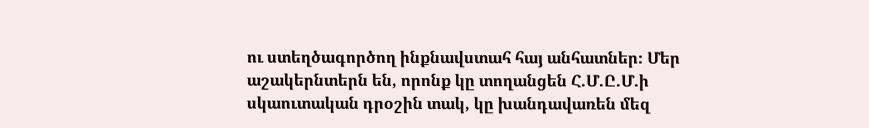ու ստեղծագործող ինքնավստահ հայ անհատներ։ Մեր աշակերնտերն են, որոնք կը տողանցեն Հ.Մ.Ը.Մ.ի սկաուտական դրօշին տակ, կը խանդավառեն մեզ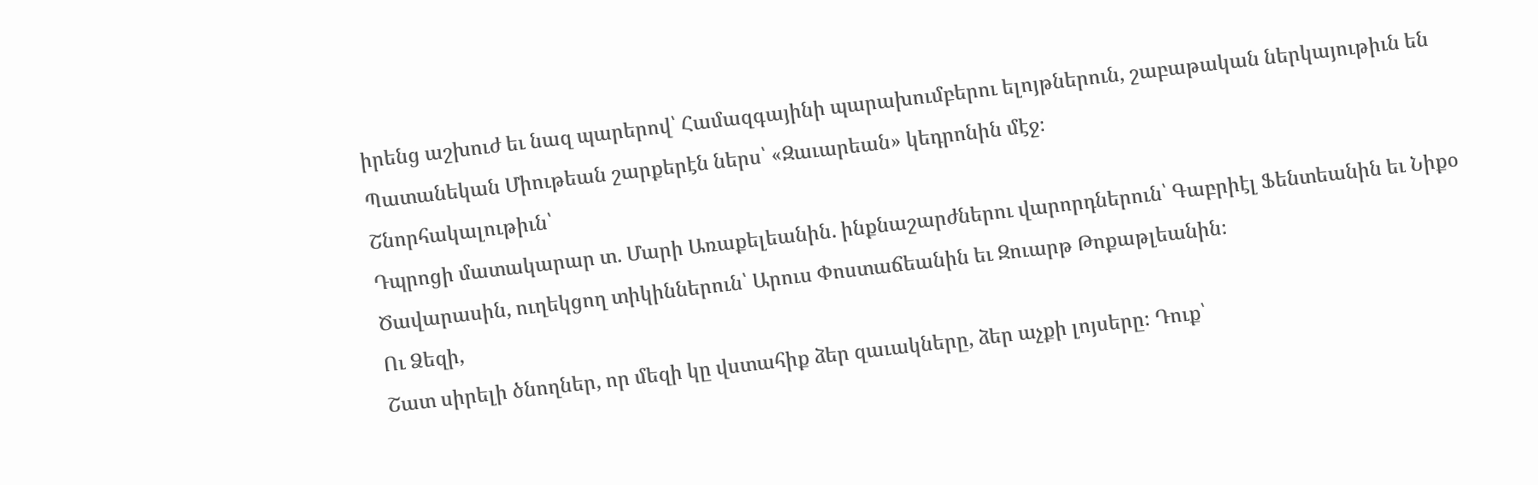իրենց աշխուժ եւ նազ պարերով՝ Համազգայինի պարախումբերու ելոյթներուն, շաբաթական ներկայութիւն են Պատանեկան Միութեան շարքերէն ներս՝ «Զաւարեան» կեդրոնին մէջ։
Շնորհակալութիւն՝
Դպրոցի մատակարար տ. Մարի Առաքելեանին. ինքնաշարժներու վարորդներուն՝ Գաբրիէլ Ֆենտեանին եւ Նիքօ Ծավարասին, ուղեկցող տիկիններուն՝ Արուս Փոստաճեանին եւ Զուարթ Թոքաթլեանին։
Ու Ձեզի,
Շատ սիրելի ծնողներ, որ մեզի կը վստահիք ձեր զաւակները, ձեր աչքի լոյսերը։ Դուք՝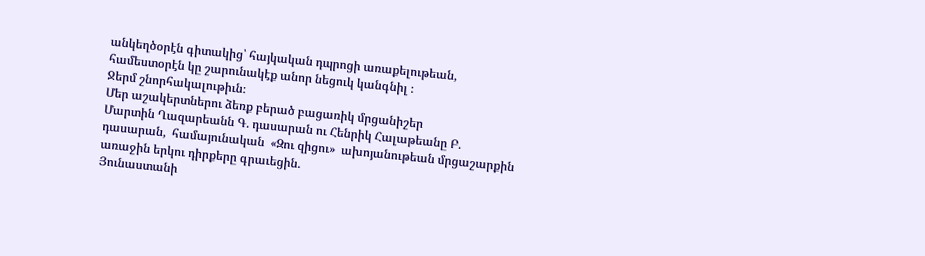անկեղծօրէն գիտակից՝ հայկական դպրոցի առաքելութեան, համեստօրէն կը շարունակէք անոր նեցուկ կանգնիլ ։
Ջերմ շնորհակալութիւն։
Մեր աշակերտներու ձեռք բերած բացառիկ մրցանիշեր
Մարտին Ղազարեանն Գ. դասարան ու Հենրիկ Հալաթեանը Բ. դասարան,  համայունական  «Զու զիցու»  ախոյանութեան մրցաշարքին  առաջին երկու դիրքերը գրաւեցին.
Յունաստանի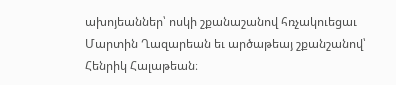ախոյեաններ՝ ոսկի շքանաշանով հռչակուեցաւ Մարտին Ղազարեան եւ արծաթեայ շքանշանով՝ Հենրիկ Հալաթեան։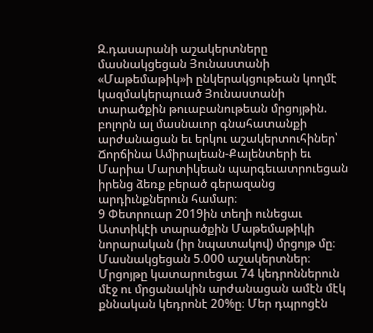Զ.դասարանի աշակերտները  մասնակցեցան Յունաստանի «Մաթեմաթիկ»ի ընկերակցութեան կողմէ կազմակերպուած Յունաստանի տարածքին թուաբանութեան մրցոյթին. բոլորն ալ մասնաւոր գնահատանքի արժանացան եւ երկու աշակերտուհիներ՝ Ճորճինա Ամիրալեան-Քալենտերի եւ Մարիա Մարտիկեան պարգեւատրուեցան իրենց ձեռք բերած գերազանց արդիւնքներուն համար։
9 Փետրուար 2019ին տեղի ունեցաւ Ատտիկէի տարածքին Մաթեմաթիկի նորարական (իր նպատակով) մրցոյթ մը։ Մասնակցեցան 5.000 աշակերտներ։ Մրցոյթը կատարուեցաւ 74 կեդրոններուն մէջ ու մրցանակին արժանացան ամէն մէկ քննական կեդրոնէ 20%ը։ Մեր դպրոցէն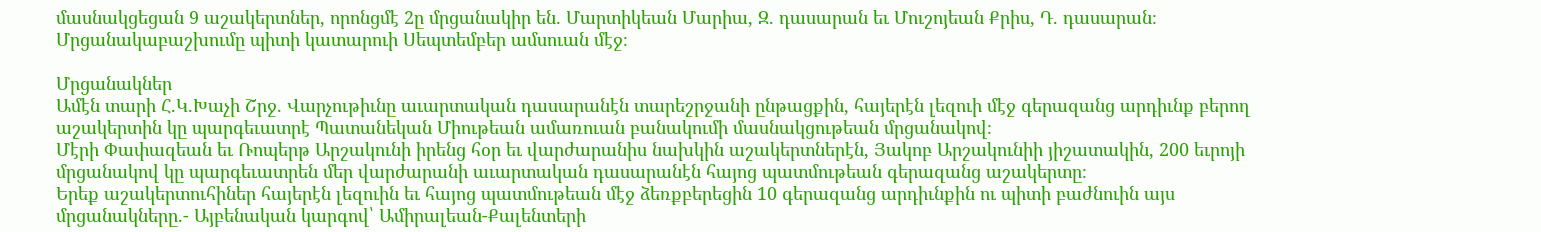մասնակցեցան 9 աշակերտներ, որոնցմէ 2ը մրցանակիր են. Մարտիկեան Մարիա, Զ. դասարան եւ Մուշոյեան Քրիս, Դ. դասարան։ Մրցանակաբաշխումը պիտի կատարուի Սեպտեմբեր ամսուան մէջ։

Մրցանակներ
Ամէն տարի Հ.Կ.Խաչի Շրջ. Վարչութիւնը աւարտական դասարանէն տարեշրջանի ընթացքին, հայերէն լեզուի մէջ գերազանց արդիւնք բերող աշակերտին կը պարգեւատրէ Պատանեկան Միութեան ամառուան բանակումի մասնակցութեան մրցանակով։
Մէրի Փափազեան եւ Ռոպերթ Արշակունի իրենց հօր եւ վարժարանիս նախկին աշակերտներէն, Յակոբ Արշակունիի յիշատակին, 200 եւրոյի մրցանակով կը պարգեւատրեն մեր վարժարանի աւարտական դասարանէն հայոց պատմութեան գերազանց աշակերտը։
Երեք աշակերտուհիներ հայերէն լեզուին եւ հայոց պատմութեան մէջ ձեռքբերեցին 10 գերազանց արդիւնքին ու պիտի բաժնուին այս մրցանակները.- Այբենական կարգով՝ Ամիրալեան-Քալենտերի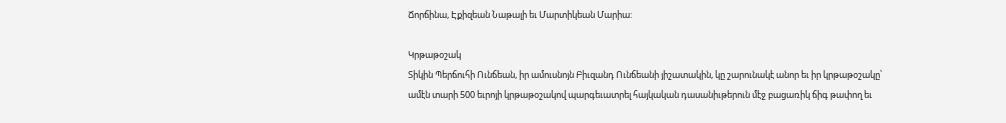Ճորճինա, Էքիզեան Նաթալի եւ Մարտիկեան Մարիա:

Կրթաթօշակ
Տիկին Պերճուհի Ունճեան, իր ամուսնոյն Բիւզանդ Ունճեանի յիշատակին, կը շարունակէ անոր եւ իր կրթաթօշակը՝ ամէն տարի 500 եւրոյի կրթաթօշակով պարգեւատրել հայկական դասանիւթերուն մէջ բացառիկ ճիգ թափող եւ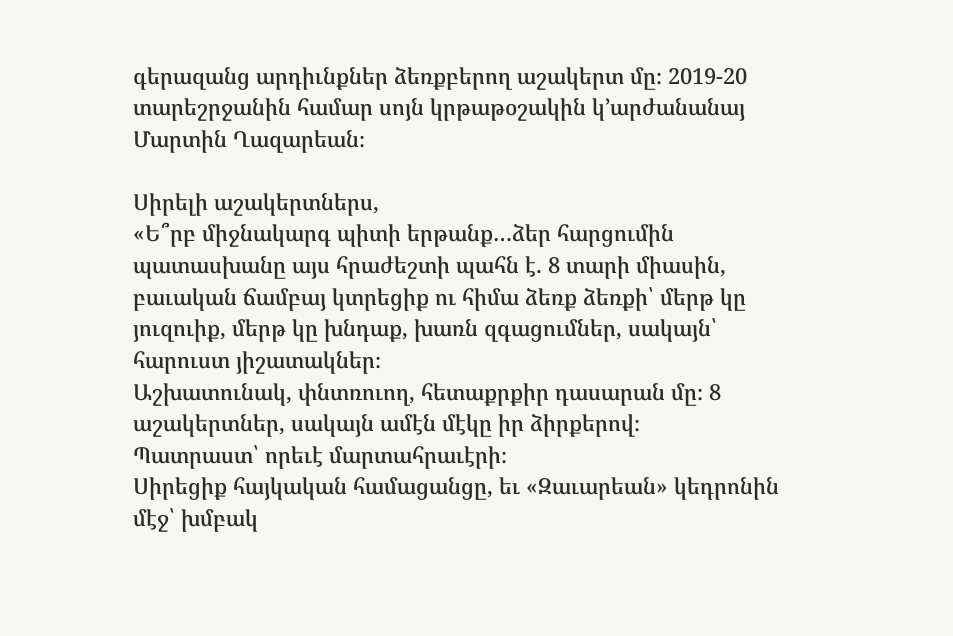գերազանց արդիւնքներ ձեռքբերող աշակերտ մը։ 2019-20 տարեշրջանին համար սոյն կրթաթօշակին կ՚արժանանայ Մարտին Ղազարեան։

Սիրելի աշակերտներս,
«Ե՞րբ միջնակարգ պիտի երթանք…ձեր հարցումին պատասխանը այս հրաժեշտի պահն է. 8 տարի միասին, բաւական ճամբայ կտրեցիք ու հիմա ձեռք ձեռքի՝ մերթ կը յուզուիք, մերթ կը խնդաք, խառն զգացումներ, սակայն՝ հարուստ յիշատակներ։
Աշխատունակ, փնտռուող, հետաքրքիր դասարան մը։ 8 աշակերտներ, սակայն ամէն մէկը իր ձիրքերով։
Պատրաստ՝ որեւէ մարտահրաւէրի։
Սիրեցիք հայկական համացանցը, եւ «Զաւարեան» կեդրոնին մէջ՝ խմբակ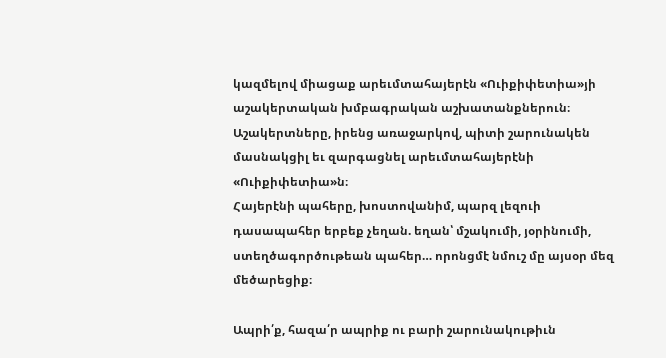կազմելով միացաք արեւմտահայերէն «Ուիքիփետիա»յի աշակերտական խմբագրական աշխատանքներուն։ Աշակերտները, իրենց առաջարկով, պիտի շարունակեն մասնակցիլ եւ զարգացնել արեւմտահայերէնի «Ուիքիփետիա»ն։
Հայերէնի պահերը, խոստովանիմ, պարզ լեզուի դասապահեր երբեք չեղան. եղան՝ մշակումի, յօրինումի, ստեղծագործութեան պահեր… որոնցմէ նմուշ մը այսօր մեզ մեծարեցիք։

Ապրի՛ք, հազա՛ր ապրիք ու բարի շարունակութիւն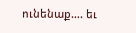ունենաք…. եւ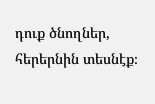դուք ծնողներ, հերերնին տեսնէք։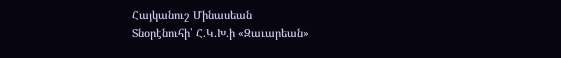Հայկանուշ Մինասեան
Տնօրէնուհի՝ Հ.Կ.Խ.ի «Զաւարեան»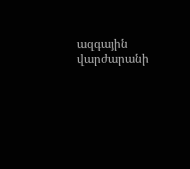ազգային վարժարանի